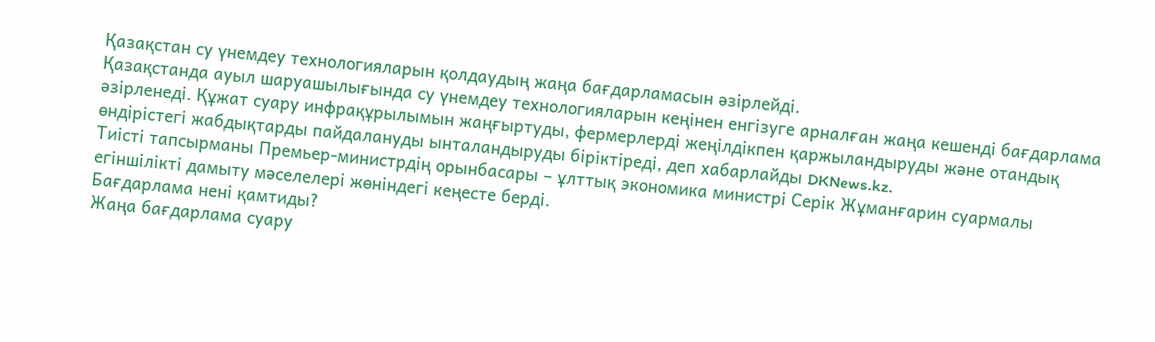Қазақстан су үнемдеу технологияларын қолдаудың жаңа бағдарламасын әзірлейді.
Қазақстанда ауыл шаруашылығында су үнемдеу технологияларын кеңінен енгізуге арналған жаңа кешенді бағдарлама әзірленеді. Құжат суару инфрақұрылымын жаңғыртуды, фермерлерді жеңілдікпен қаржыландыруды және отандық өндірістегі жабдықтарды пайдалануды ынталандыруды біріктіреді, деп хабарлайды DKNews.kz.
Тиісті тапсырманы Премьер-министрдің орынбасары – ұлттық экономика министрі Серік Жұманғарин суармалы егіншілікті дамыту мәселелері жөніндегі кеңесте берді.
Бағдарлама нені қамтиды?
Жаңа бағдарлама суару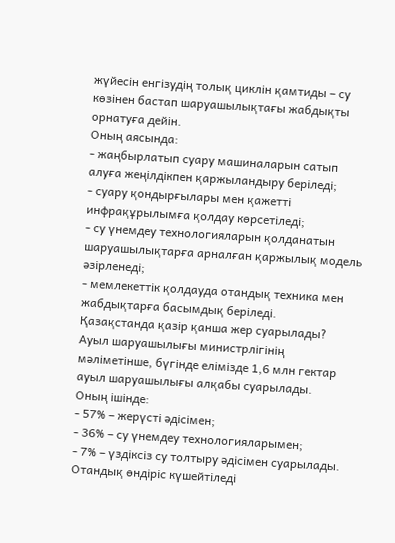жүйесін енгізудің толық циклін қамтиды – су көзінен бастап шаруашылықтағы жабдықты орнатуға дейін.
Оның аясында:
- жаңбырлатып суару машиналарын сатып алуға жеңілдікпен қаржыландыру беріледі;
- суару қондырғылары мен қажетті инфрақұрылымға қолдау көрсетіледі;
- су үнемдеу технологияларын қолданатын шаруашылықтарға арналған қаржылық модель әзірленеді;
- мемлекеттік қолдауда отандық техника мен жабдықтарға басымдық беріледі.
Қазақстанда қазір қанша жер суарылады?
Ауыл шаруашылығы министрлігінің мәліметінше, бүгінде елімізде 1,6 млн гектар ауыл шаруашылығы алқабы суарылады.
Оның ішінде:
- 57% – жерүсті әдісімен;
- 36% – су үнемдеу технологияларымен;
- 7% – үздіксіз су толтыру әдісімен суарылады.
Отандық өндіріс күшейтіледі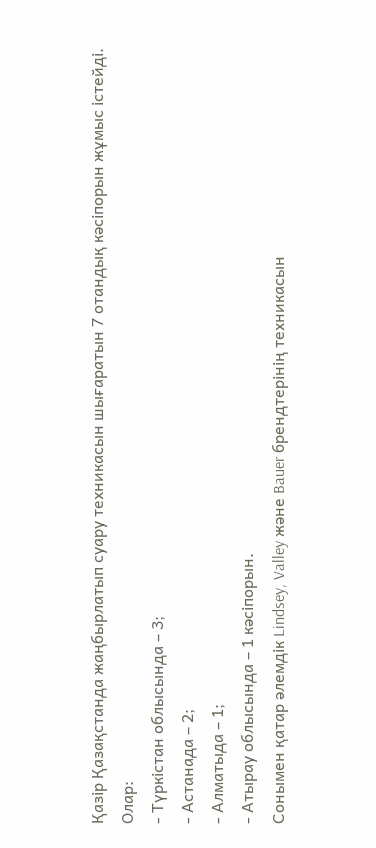Қазір Қазақстанда жаңбырлатып суару техникасын шығаратын 7 отандық кәсіпорын жұмыс істейді.
Олар:
- Түркістан облысында – 3;
- Астанада – 2;
- Алматыда – 1;
- Атырау облысында – 1 кәсіпорын.
Сонымен қатар әлемдік Lindsey, Valley және Bauer брендтерінің техникасын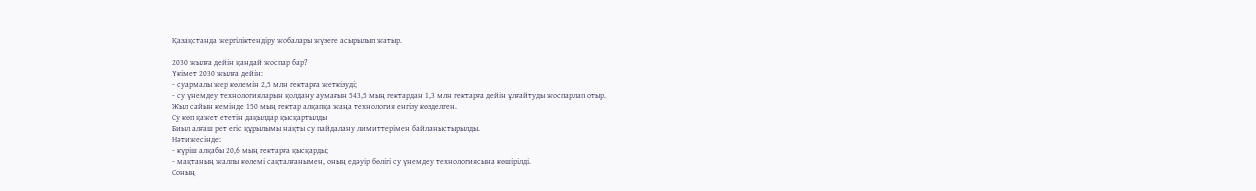Қазақстанда жергіліктендіру жобалары жүзеге асырылып жатыр.

2030 жылға дейін қандай жоспар бар?
Үкімет 2030 жылға дейін:
- суармалы жер көлемін 2,5 млн гектарға жеткізуді;
- су үнемдеу технологияларын қолдану аумағын 543,5 мың гектардан 1,3 млн гектарға дейін ұлғайтуды жоспарлап отыр.
Жыл сайын кемінде 150 мың гектар алқапқа жаңа технология енгізу көзделген.
Су көп қажет ететін дақылдар қысқартылды
Биыл алғаш рет егіс құрылымы нақты су пайдалану лимиттерімен байланыстырылды.
Нәтижесінде:
- күріш алқабы 20,6 мың гектарға қысқарды;
- мақтаның жалпы көлемі сақталғанымен, оның едәуір бөлігі су үнемдеу технологиясына көшірілді.
Соның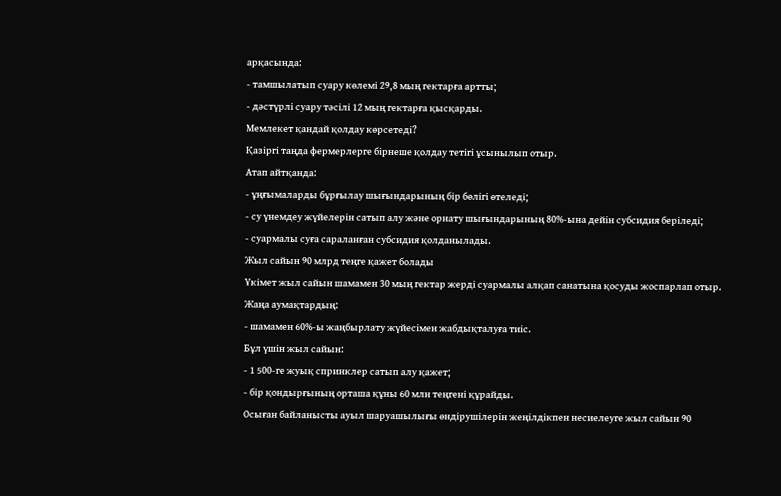арқасында:
- тамшылатып суару көлемі 29,8 мың гектарға артты;
- дәстүрлі суару тәсілі 12 мың гектарға қысқарды.
Мемлекет қандай қолдау көрсетеді?
Қазіргі таңда фермерлерге бірнеше қолдау тетігі ұсынылып отыр.
Атап айтқанда:
- ұңғымаларды бұрғылау шығындарының бір бөлігі өтеледі;
- су үнемдеу жүйелерін сатып алу және орнату шығындарының 80%-ына дейін субсидия беріледі;
- суармалы суға сараланған субсидия қолданылады.
Жыл сайын 90 млрд теңге қажет болады
Үкімет жыл сайын шамамен 30 мың гектар жерді суармалы алқап санатына қосуды жоспарлап отыр.
Жаңа аумақтардың:
- шамамен 60%-ы жаңбырлату жүйесімен жабдықталуға тиіс.
Бұл үшін жыл сайын:
- 1 500-ге жуық спринклер сатып алу қажет;
- бір қондырғының орташа құны 60 млн теңгені құрайды.
Осыған байланысты ауыл шаруашылығы өндірушілерін жеңілдікпен несиелеуге жыл сайын 90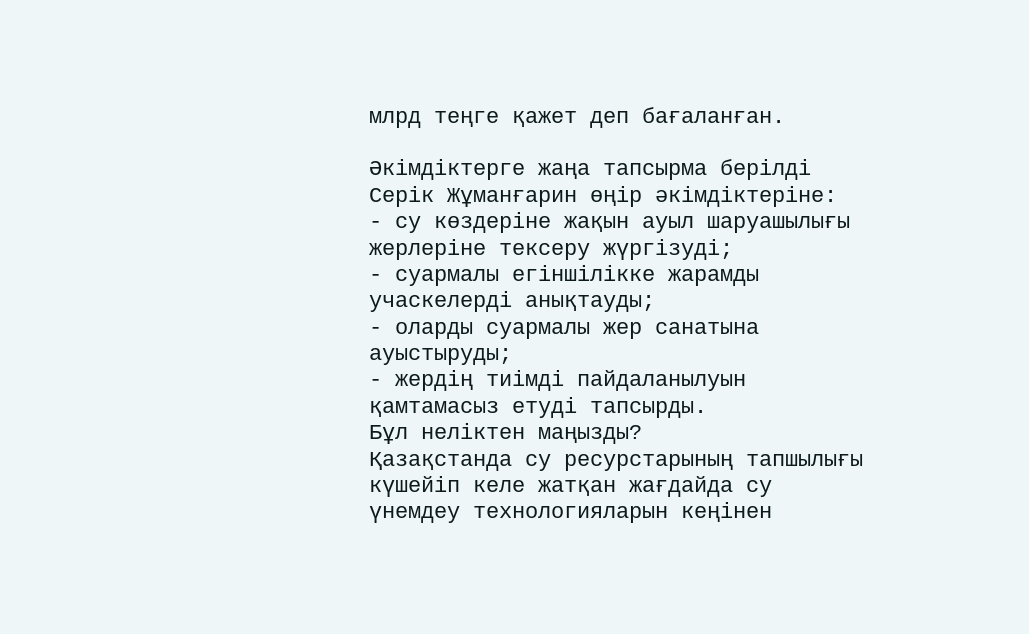млрд теңге қажет деп бағаланған.

Әкімдіктерге жаңа тапсырма берілді
Серік Жұманғарин өңір әкімдіктеріне:
- су көздеріне жақын ауыл шаруашылығы жерлеріне тексеру жүргізуді;
- суармалы егіншілікке жарамды учаскелерді анықтауды;
- оларды суармалы жер санатына ауыстыруды;
- жердің тиімді пайдаланылуын қамтамасыз етуді тапсырды.
Бұл неліктен маңызды?
Қазақстанда су ресурстарының тапшылығы күшейіп келе жатқан жағдайда су үнемдеу технологияларын кеңінен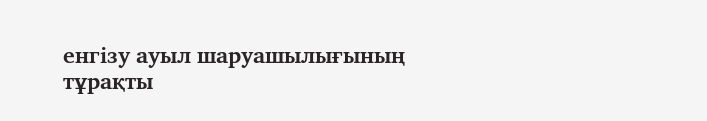енгізу ауыл шаруашылығының тұрақты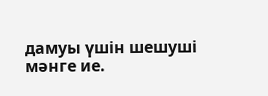дамуы үшін шешуші мәнге ие.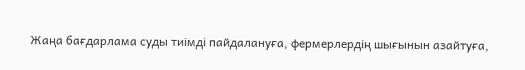Жаңа бағдарлама суды тиімді пайдалануға, фермерлердің шығынын азайтуға,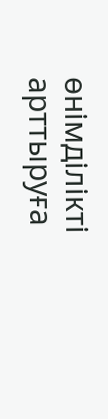өнімділікті арттыруға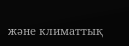және климаттық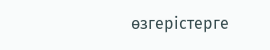өзгерістерге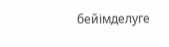бейімделуге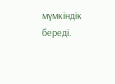мүмкіндік береді.